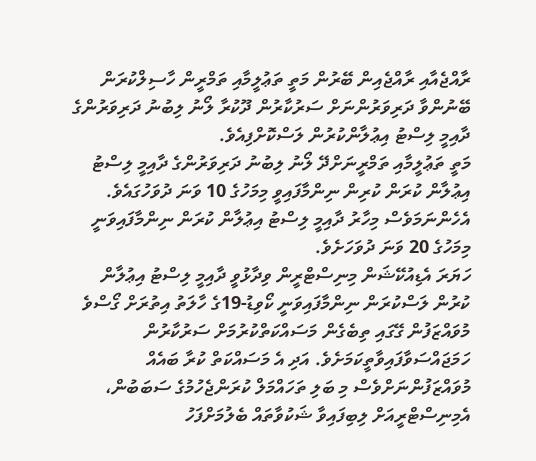ރާއްޖެއާއި ރާއްޖެއިން ބޭރުން މަތީ ތަޢުލީމާއި ތަމްރީން ހާސިލްކުރަން ބޭނުންވާ ދަރިވަރުންނަށް ސަރުކާރުން ދޫކުރާ ލޯނު ލިބުނު ދަރިވަރުންގެ ދާއިމީ ލިސްޓު އިޢުލާންކުރުން ލަސްކޮށްފިއެވެ.
މަތީ ތަޢުލީމާއި ތަމްރީނަށްދޭ ލޯނު ލިބުނު ދަރިވަރުންގެ ދާއިމީ ލިސްޓު އިޢުލާން ކުރަން ކުރިން ނިންމާފައިވީ މިމަހުގެ 10 ވަނަ ދުވަހުގައެވެ. އެހެންނަމަވެސް މިހާރު ދާއިމީ ލިސްޓު އިޢުލާން ކުރަން ނިންމާފައިވަނީ މިމަހުގެ 20 ވަނަ ދުވަހަށެވެ.
ހަޔަރަ އެޑިއުކޭޝަން މިނިސްޓްރީން ވިދާޅުވީ ދާއިމީ ލިސްޓު އިޢުލާން ކުރުން ލަސްކުރަން ނިންމާފައިވަނީ ކޯވިޑު-19ގެ ހާލަތު އިތުރަށް ގޯސްވެ މުވައްޒަފުން ގޭގައި ތިބެގެން މަސައްކަތްކުރުމަށް ސަރުކާރުން ހަމަޖައްސަވާފައިވާތީކަމަށެވެ. އަދި އެ މަސައްކަތް ކުރާ ބައެއް މުވައްޒަފުންނަށްވެސް މި ބަލި ތަހައްމަލް ކުރަންޖެހުމުގެ ސަބަބުން، އެމިނިސްޓްރީއަށް ލިބިފައިވާ ޝަކުވާތައް ބެލުމަށްފަހު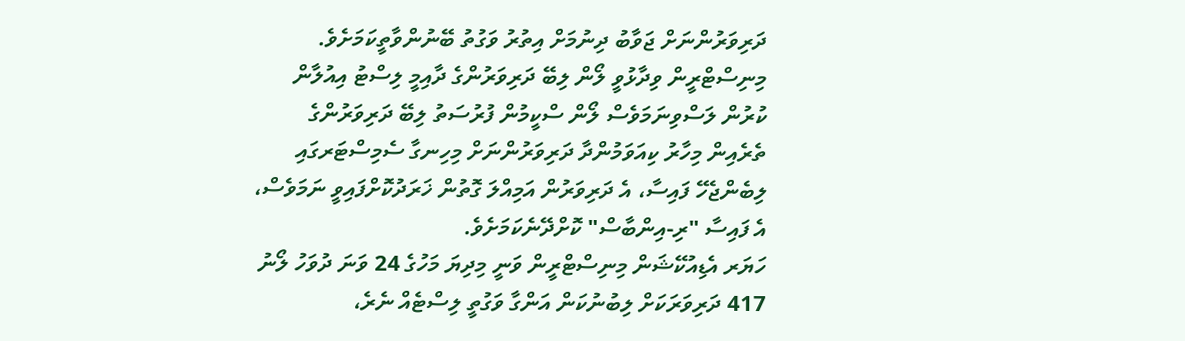ދަރިވަރުންނަށް ޖަވާބު ދިނުމަށް އިތުރު ވަގުތު ބޭނުންވާތީކަމަށެވެ.
މިނިސްޓްރީން ވިދާޅުވީ ލޯން ލިބޭ ދަރިވަރުންގެ ދާއިމީ ލިސްޓު އިއުލާން ކުރުން ލަސްވިނަމަވެސް ލޯން ސްކީމުން ފުރުސަތު ލިބޭ ދަރިވަރުންގެ ތެރެއިން މިހާރު ކިއަވަމުންދާ ދަރިވަރުންނަށް މިހިނގާ ސެމިސްޓަރގައި ލިބެންޖެހޭ ފައިސާ، އެ ދަރިވަރުން އަމިއްލަ ގޮތުން ޚަރަދުކޮށްފައިވީ ނަމަވެސް، އެ ފައިސާ "ރި-އިންބާސް" ކޮށްދޭނެކަމަށެވެ.
ހަޔަރ އެޑިއުކޭޝަން މިނިސްޓްރީން ވަނީ މިދިޔަ މަހުގެ 24 ވަނަ ދުވަހު ލޯނު 417 ދަރިވަރަކަށް ލިބުނުކަން އަންގާ ވަގުތީ ލިސްޓެއް ނެރެ،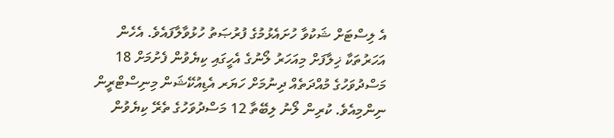އެ ލިސްޓަށް ޝަކުވާ ހުށައެޅުމުގެ ފުރުޞަތު ހުޅުވާލާފައެވެ. އެހެން އަހަރުތަކާ ޚިލާފަށް މިއަހަރު ލޯނުގެ އެހީގައި ކިޔެވުން ފެށުމަށް 18 މަސްދުވަހުގެ މުއްދަތެއް ދިނުމަށް ހަޔަރ އެޑިއުކޭޝަން މިނިސްޓްރީން ނިންމިއެވެ. ކުރިން ލޯނު ލިބޭތާ 12 މަސްދުވަހުގެ ތެރޭ ކިޔެވުން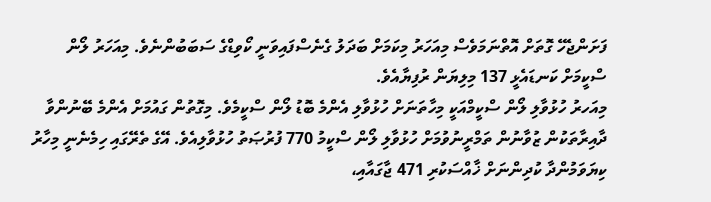ފަށަންޖެހޭ ގޮތަށް އޮތްނަމަވެސް މިއަހަރު މިކަމަށް ބަދަލު ގެނެސްފައިވަނީ ކޯވިޑްގެ ސަބަބުންނެވެ. މިއަހަރު ލޯން ސްކީމަށް ކަނޑައެޅީ 137 މިލިޔަން ރުފިޔާއެވެ.
މިއަހރު ހުޅުވާލި ލޯން ސްކީމްއަކީ މިހާތަނަށް ހުޅުވާލި އެންމެ ބޮޑު ލޯން ސްކީމެވެ. މިގޮތުން ގައުމަށް އެންމެ ބޭނުންވާ ދާއިރާތަކުން ޒުވާނުން ތަމްރީނުވުމަށް ހުޅުވާލި ލޯން ސްކީމު 770 ފުރުޞަތު ހުޅުވާލިއެވެ. އޭގެ ތެރޭގައި ހިމެނެނީ މިހާރު ކިޔަވަމުންދާ ކުދިންނަށް ޚާއްސަކުރި 471 ޖާގައާއި،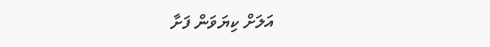އަލަށް ކިޔަވަން ފަށާ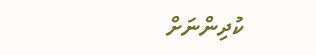ކުދިންނަށް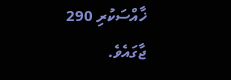ޚާއްސަކުރި 290 ޖާގައެވެ.